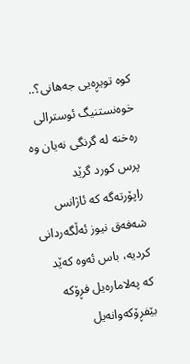کوە تویڕەیی جەهانی؟.. خوەنستنیگ ئوسترالی رەخنە لە گرنگی نەیان وە پرس کورد گرێد
راپۆرتەگە کە ئاژانس شەفەق نیوز ئەڵگەردانی کردیە، باس ئەوە کەێد کە پەلامارەیل فڕۆکە بێفڕۆکەوانەیل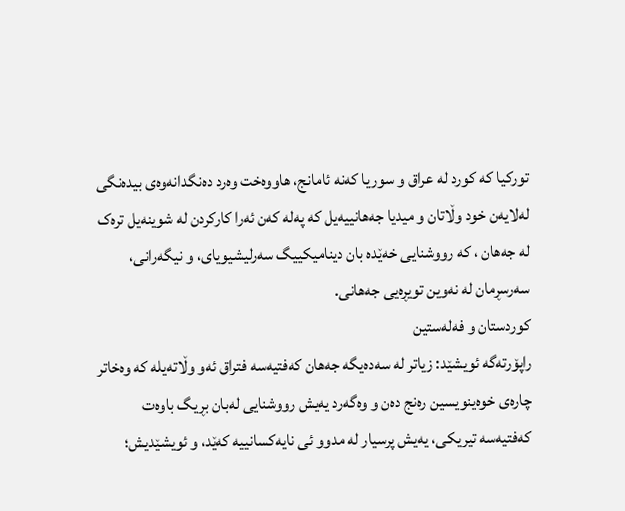تورکیا کە کورد لە عراق و سوریا کەنە ئامانج، هاووەخت وەرد دەنگدانەوەی بیدەنگی لەلایەن خود وڵاتان و میدیا جەهانییەیل کە پەلە کەن ئەرا کارکردن لە شوینەیل ترەک لە جەهان ، کە رووشنایی خەێدە بان دینامیکییگ سەرلیشیویای، و نیگەرانی، سەرسڕمان لە نەوین تویڕەیی جەهانی.
کوردستان و فەلەستین
راپۆرتەگە ئویشێد: زیاتر لە سەدەیگە جەهان کەفتیەسە فتراق ئەو وڵاتەیلە کە وەخاتر چارەی خوەینویسین رەنج دەن و وەگەرد یەیش رووشنایی لەبان بڕیگ باوەت کەفتیەسە تیریکی، یەیش پرسیار لە مدوو ئی نایەکسانییە کەێد، و ئویشێدیش؛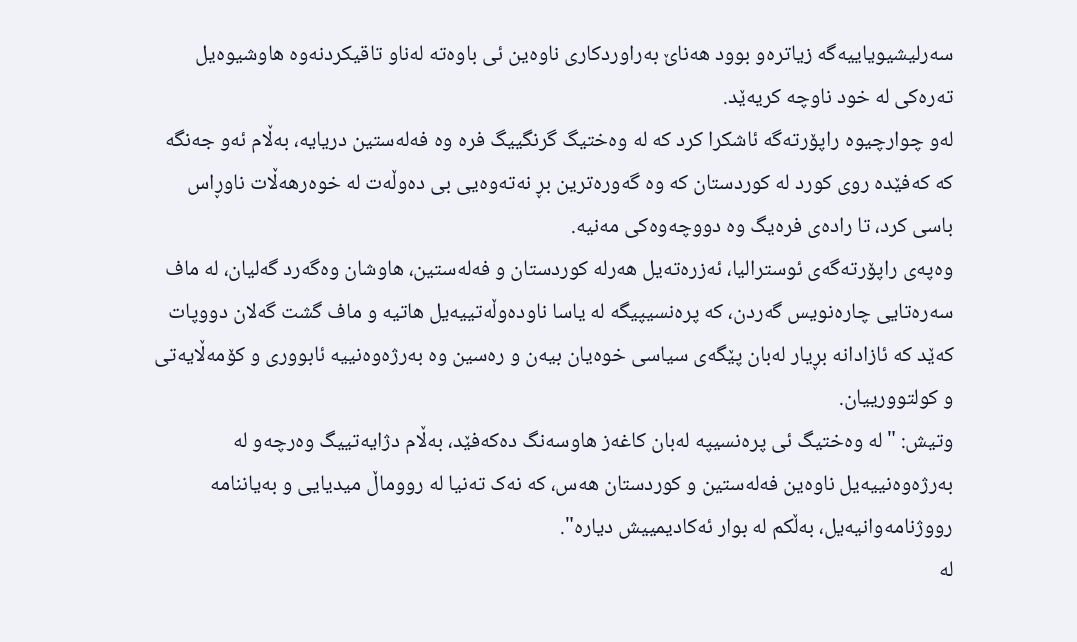سەرلیشیویاییەگە زیاترەو بوود هەناێ بەراوردکاری ناوەین ئی باوەتە لەناو تاقیکردنەوە هاوشیوەیل تەرەکی لە خود ناوچە کریەێد.
لەو چوارچیوە راپۆرتەگە ئاشکرا کرد کە لە وەختیگ گرنگییگ فرە وە فەلەستین دریایە، بەڵام ئەو جەنگە کە کەفێدە روی کورد لە کوردستان کە وە گەورەترین بڕ نەتەوەیی بی دەوڵەت لە خوەرھەڵات ناوڕاس باسی کرد، تا رادەی فرەیگ وە دووچەوەکی مەنیە.
وەپەی راپۆرتەگەی ئوسترالیا، ئەزرەتەیل هەرلە کوردستان و فەلەستین، هاوشان وەگەرد گەلیان، لە ماف سەرەتایی چارەنویس گەردن، کە پرەنسیپیگە لە یاسا ناودەوڵەتییەیل هاتیە و ماف گشت گەلان دووپات کەێد کە ئازادانە بڕیار لەبان پێگەی سیاسی خوەیان بیەن و رەسین وە بەرژەوەنییە ئابووری و کۆمەڵایەتی و کولتوورییان.
وتیش: "لە وەختیگ ئی پرەنسیپە لەبان کاغەز هاوسەنگ دەکەفێد، بەڵام دژایەتییگ وەرچەو لە بەرژەوەنییەیل ناوەین فەلەستین و کوردستان هەس، کە نەک تەنیا لە رووماڵ میدیایی و بەیاننامە رووژنامەوانیەیل، بەڵکم لە بوار ئەکادیمییش دیارە".
لە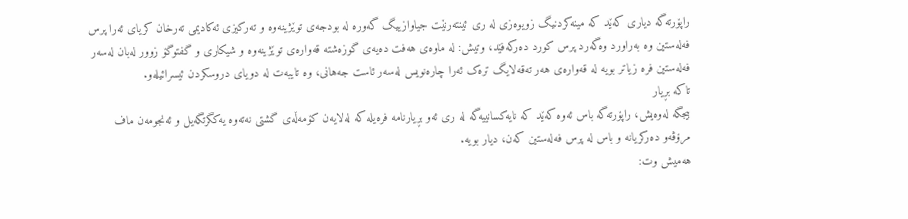راپۆرتەگە دیاری کەێد کە مینەکردنیگ زویوەزی لە ری ئینتەرنێت جیاوازییگ گەورە لە بودجەی توێژینەوە و تەرکیزی ئەکادیمی تەرخان کریای ئەرا پرس فەلەستین وە بەراورد وەگەرد پرس کورد دەرکەفێد، وتیش: لە ماوەی هەفت دەیەی گوزەشتە قەوارەی توێژینەوە و شیکاری و گفتوگۆ زوور لەبان لەسەر فەلەستین فرە زیاتر بویە لە قەوارەی هەر تەقەلایگ ترەک ئەرا چارەنویس لەسەر ئاست جەهانی، وە تایبەت لە دویای دروسکردن ئیسرائیلەو.
تاکە بڕیار
بیجگە لەوەیش، راپۆرتەگە باس ئەوە کەێد کە نایەکسانییەگە لە ری ئەو بڕیارنامە فرەیلە کە لەلایەن کۆمەڵەی گشتی نەتەوە یەکگرتگەیل و ئەنجومەن ماف مرۆڤەو دەرکریانە و باس لە پرس فەلەستین کەن، دیار بویە.
هەمیش وت: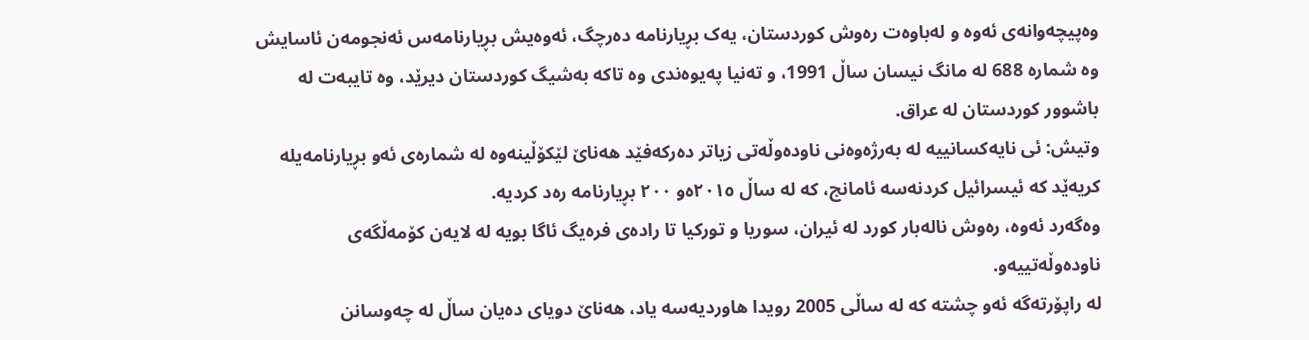وەپیچەوانەی ئەوە و لەباوەت رەوش کوردستان، یەک بڕیارنامه دەرچگ، ئەوەیش بڕیارنامەس ئەنجومەن ئاسایش وە شماره 688 له مانگ نیسان ساڵ 1991، و تەنیا پەیوەندی وە تاکە بەشیگ کوردستان دیرێد، وە تایبەت له باشوور کوردستان له عراق.
وتیش: ئی نایەکسانییە لە بەرژەوەنی ناودەوڵەتی زیاتر دەرکەفێد هەناێ لێکۆڵینەوە لە شمارەی ئەو بڕیارنامەیلە کریەێد کە ئیسرائیل کردنەسە ئامانج، کە لە ساڵ ٢٠١٥ەو ٢٠٠ بڕیارنامە رەد کردیە.
وەگەرد ئەوە، رەوش نالەبار کورد لە ئیران، سوریا و تورکیا تا رادەی فرەیگ ئاگا بویە لە لایەن کۆمەڵگەی ناودەوڵەتییەو.
لە راپۆرتەگە ئەو چشتە کە لە ساڵی 2005 رویدا هاوردیەسە یاد، هەناێ دویای دەیان ساڵ لە چەوسانن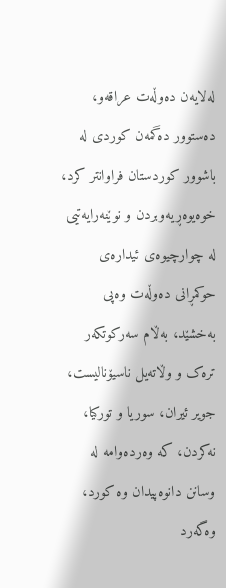لەلایەن دەوڵەت عراقەو، دەستوور دەگمەن کوردی لە باشوور کوردستان فراوانتر کرد، خوەیوەڕیەوبردن و نوێنەرایەتیی لە چوارچیوەی ئیدارەی حوکمڕانی دەوڵەت وەپی بەخشێد، بەڵام سەرکوتکەر ترەک و وڵاتەیل ناسیۆنالیست، جویر ئیران، سوریا و تورکیا، نەکردن، کە وەردەوامە لە وسانن دانوەپیدان وە کورد، وەگەرد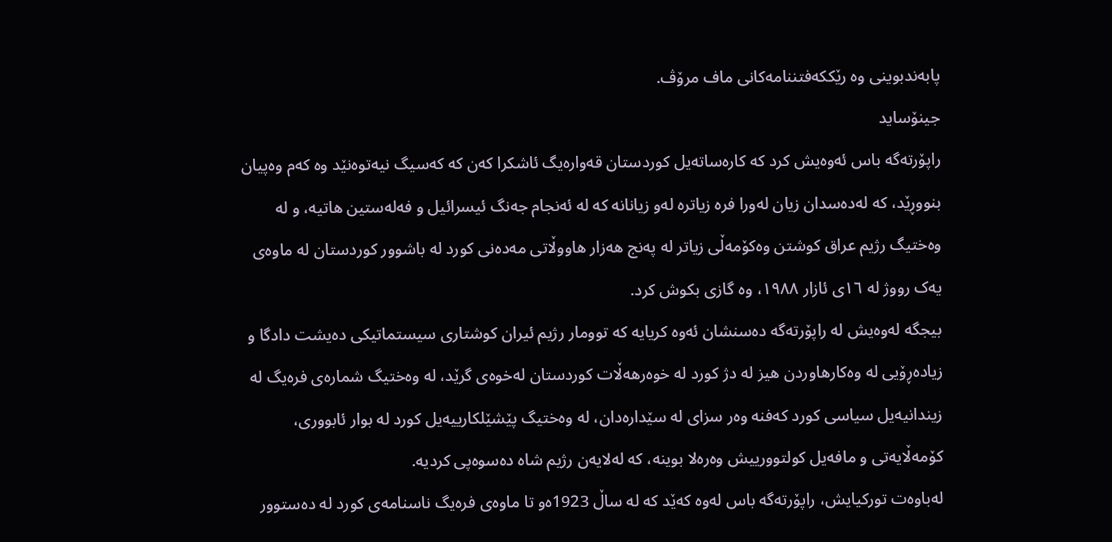پابەندبوینی وە رێککەفتننامەکانی ماف مرۆڤ.
جینۆساید
راپۆرتەگە باس ئەوەیش کرد کە کارەساتەیل کوردستان قەوارەیگ ئاشکرا کەن کە کەسیگ نیەتوەنێد وە کەم وەپیان بنووڕێد، کە لەدەسدان زیان لەورا فرە زیاترە لەو زیانانە کە لە ئەنجام جەنگ ئیسرائیل و فەلەستین هاتیە، و لە وەختیگ رژیم عراق کوشتن وەکۆمەڵی زیاتر لە پەنج هەزار هاووڵاتی مەدەنی کورد لە باشوور کوردستان لە ماوەی یەک رووژ لە ١٦ی ئازار ١٩٨٨، وە گازی بکوش کرد.
بیجگە لەوەیش لە راپۆرتەگە دەسنشان ئەوە کریایە کە توومار رژیم ئیران کوشتاری سیستماتیکی دەیشت دادگا و زیادەڕۆیی لە وەکارهاوردن هیز لە دژ کورد لە خوەرهەڵات کوردستان لەخوەی گرێد، لە وەختیگ شمارەی فرەیگ لە زیندانیەیل سیاسی کورد کەفنە وەر سزای لە سێدارەدان، لە وەختیگ پێشێلکارییەیل کورد لە بوار ئابووری، کۆمەڵایەتی و مافەیل کولتوورییش وەرەلا بوینە، کە لەلایەن رژیم شاە دەسوەپی کردیە.
لەباوەت تورکیایش، راپۆرتەگە باس لەوە کەێد کە لە ساڵ 1923ەو تا ماوەی فرەیگ ناسنامەی کورد لە دەستوور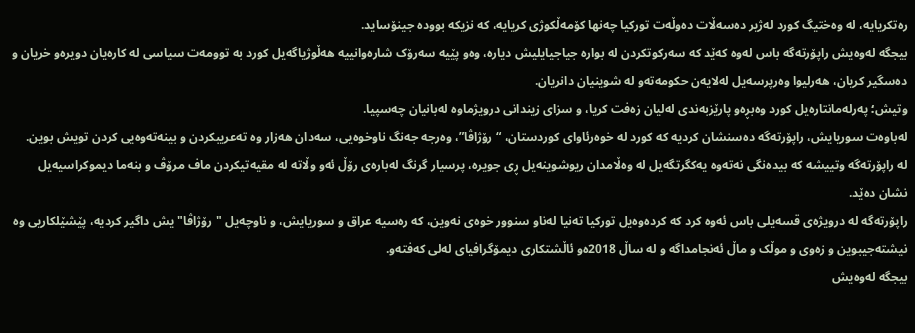رەتکریایە، لە وەختیگ کورد لەژیر دەسەڵات دەوڵەت تورکیا چەنها کۆمەڵکوژی کریایە، کە نزیکە بوودە جینۆساید.
بیجگە لەوەیش راپۆرتەگە باس لەوە کەێد کە سەرکوتکردن لە بوارە جیاجیایلیش دیارە، وەو پێیە سەرۆک شارەوانییە هەڵوژیاگەیل کورد بە توومەت سیاسی لە کارەیان دویرەو خریان و دەسگیر کریان، هەرلیوا وەرپرسەیل لەلایەن حکومەتەو لە شوینیان دانریان.
وتیش؛ پەرلەمانتارەیل کورد وەبڕەو پارێزبەندی لەلیان زەفت کریا، و سزای زیندانی درویژماوە لەبانیان چەسپیا.
لەباوەت سوریایش، راپۆرتەگە دەسنشان کردیە کە کورد لە خوەرئاوای کوردستان، “رۆژاڤا”، وەرجە جەنگ ناوخوەیی، سەدان هەزار وە تەعریبکردن و بینەتەوەیی کردن تویش بوین.
لە راپۆرتەگە وتییشە کە بیدەنگی نەتەوە یەکگرتگەیل لە وەڵامدان ریوشوینەیل ڕی جویرە، پرسیار گرنگ لەبارەی رۆڵ ئەو وڵاتە لە مقیەتیکردن ماف مرۆڤ و بنەما دیموکراسیەیل نشان دەێد.
راپۆرتەگە لە درویژەی قسەیلی باس ئەوە کرد کە کردەوەیل تورکیا تەنیا لەناو سنوور خوەی نەوین، کە رەسیە عراق و سوریایش، و ناوچەیل "رۆژاڤا"یش داگیر کردیە، پێشێلکاریی وە نیشتەجیبوین و زەوی و موڵک و ماڵ ئەنجامداگە و لە ساڵ 2018ەو ئاڵشتکاری دیمۆگرافیای لەلی کەفتەو.
بیجگە لەوەیش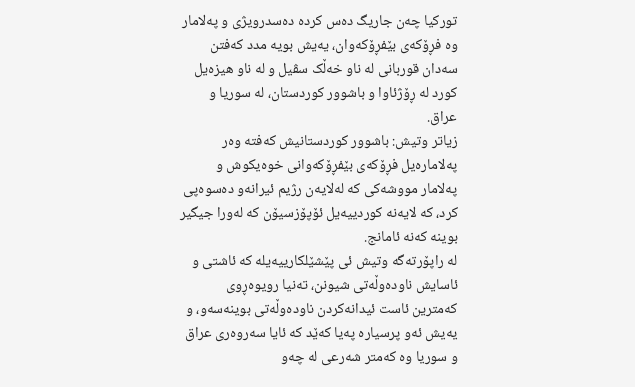تورکیا چەن جاریگ دەس کردە دەسدرویژی و پەلامار وە فڕۆکەی بێفڕۆکەوان، یەیش بویە مدد کەفتن سەدان قوربانی لە ناو خەڵک سڤیل و لە ناو هیزەیل کورد لە ڕۆژئاوا و باشوور کوردستان، لە سوریا و عراق.
زیاتر وتیش: باشوور کوردستانیش کەفتە وەر پەلامارەیل فڕۆکەی بێفڕۆکەوانی خوەیکوش و پەلامار مووشەکی کە لەلایەن رژیم ئیرانەو دەسوەپی کرد، کە لایەنە کوردییەیل ئۆپۆزسیۆن کە لەورا جیگیر بوینە کەنە ئامانج.
لە راپۆرتەگە وتیش ئی پێشێلکارییەیلە کە ئاشتی و ئاسایش ناودەوڵەتی شیونن، تەنیا رویوەڕوی کەمترین ئاست ئیدانەکردن ناودەوڵەتی بوینەسەو، و یەیش ئەو پرسیارە پەیا کەێد کە ئایا سەروەری عراق و سوریا وە کەمتر شەرعی لە چەو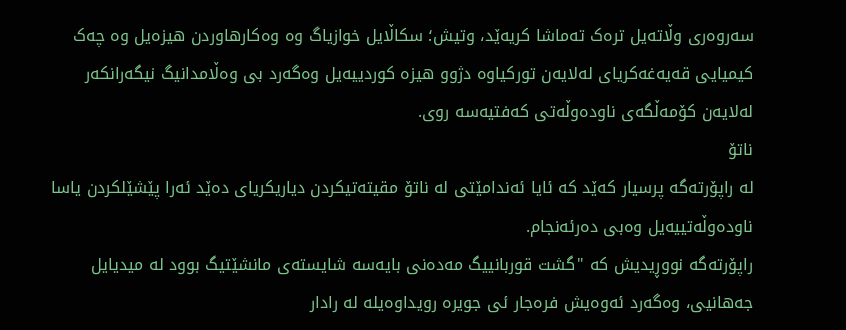سەروەری وڵاتەیل ترەک تەماشا کریەێد، وتیش؛ سکاڵایل خوازیاگ وە وەکارهاوردن هیزەیل وە چەک کیمیایی قەیەغەکریای لەلایەن تورکیاوە دژوو هیزە کوردییەیل وەگەرد بی وەڵامدانیگ نیگەرانکەر لەلایەن کۆمەڵگەی ناودەوڵەتی کەفتیەسە روی.
ناتۆ
لە راپۆرتەگە پرسیار کەێد کە ئایا ئەندامێتی لە ناتۆ مقیتەتیکردن دیاریکریای دەێد ئەرا پێشێلکردن یاسا ناودەوڵەتییەیل وەبی دەرئەنجام.
راپۆرتەگە نووڕیدیش کە "گشت قوربانییگ مەدەنی بایەسە شایستەی مانشێتیگ بوود لە میدیایل جەهانیی، وەگەرد ئەوەیش فرەجار ئی جویرە رویداوەیلە لە رادار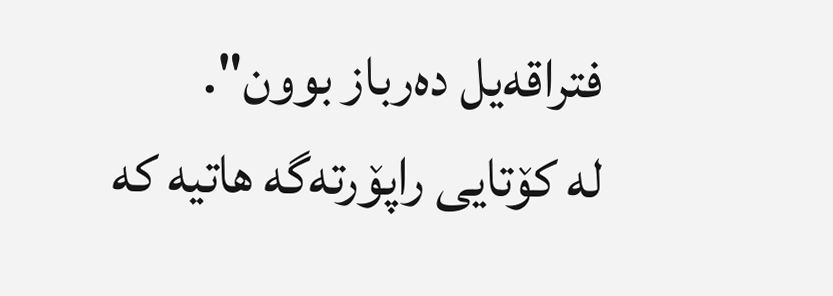فتراقەیل دەرباز بوون".
لە کۆتایی راپۆرتەگە هاتیە کە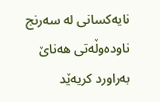نایەکسانی لە سەرنج ناودەوڵەتی هەناێ بەراورد کریەێد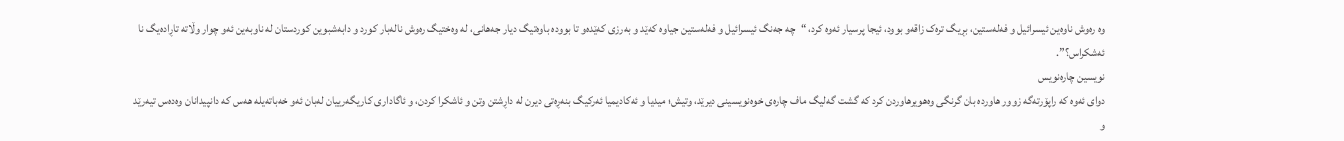وە رەوش ناوەین ئیسرائیل و فەلەستین، بڕیگ ترەک زاقەو بوود، ئیجا پرسیار ئەوە کرد، “چە جەنگ ئیسرائیل و فەلەستین جیاوە کەێد و بەرزی کەێدەو تا بوودە باوەتیگ دیار جەهانی، لە وەختیگ رەوش نالەبار کورد و دابەشبوین کوردستان لە ناوبەین ئەو چوار وڵاتە تاڕادەیگ نا ئەشکراس؟”.
نويسين چارەنویس
دوای ئەوە کە راپۆرتەگە زوور هاوردە بان گرنگی وەهویرهاوردن کرد کە گشت گەلیگ ماف چارەی خوەنویسینی دیرێد، وتیش؛ میدیا و ئەکادیمیا ئەرکیگ بنەڕەتی دیرن لە داڕشتن وتن و ئاشکرا کردن، و ئاگاداری کاریگەرییان لەبان ئەو خەباتەیلە هەس کە دانپیدانان وەدەس تیەرێد و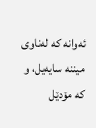ئەوانە کە لەناوی میننە سایەیل، و کە مۆدێل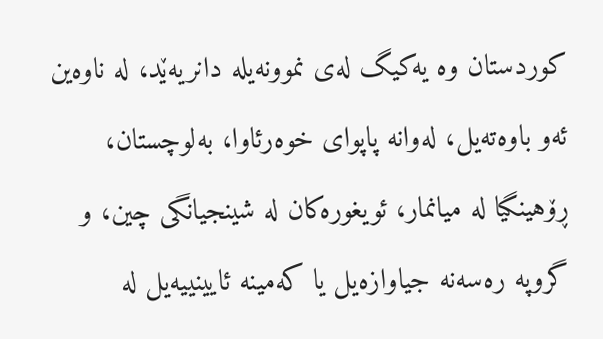کوردستان وە یەکیگ لەی نموونەیلە دانریەێد، لە ناوەین ئەو باوەتەیل، لەوانە پاپوای خوەرئاوا، بەلوچستان، ڕۆهینگیا لە میانمار، ئویغورەکان لە شینجیانگی چین، و گروپە رەسەنە جیاوازەیل یا کەمینە ئایینییەیل لە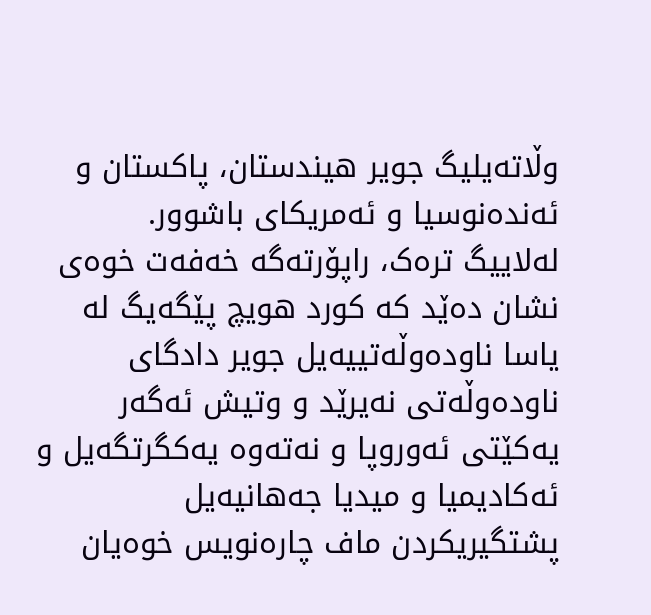وڵاتەیلیگ جویر هیندستان، پاکستان و ئەندەنوسیا و ئەمریکای باشوور.
لەلاییگ ترەک، راپۆرتەگە خەفەت خوەی نشان دەێد کە کورد هویچ پێگەیگ لە یاسا ناودەوڵەتییەیل جویر دادگای ناودەوڵەتی نەیرێد و وتیش ئەگەر یەکێتی ئەوروپا و نەتەوە یەکگرتگەیل و ئەکادیمیا و میدیا جەهانیەیل پشتگیریکردن ماف چارەنویس خوەیان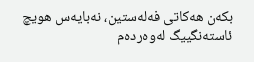بکەن هەکاتی فەلەستین، نەبایەس هویچ ئاستەنگییگ لەوەردەم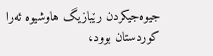جیوەجیکردن رێبازیگ هاوشیوە ئەرا کوردستان بوود،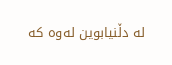لە دڵنیابوین لەوە کە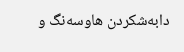دابەشکردن هاوسەنگ و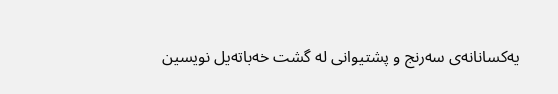یەکسانانەی سەرنج و پشتیوانی لە گشت خەباتەیل نویسین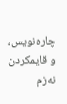چارەنویس، و قایمکردن نەزم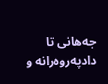جەهانی تا دادپەروەرانە و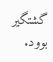گشتگیر بوود.